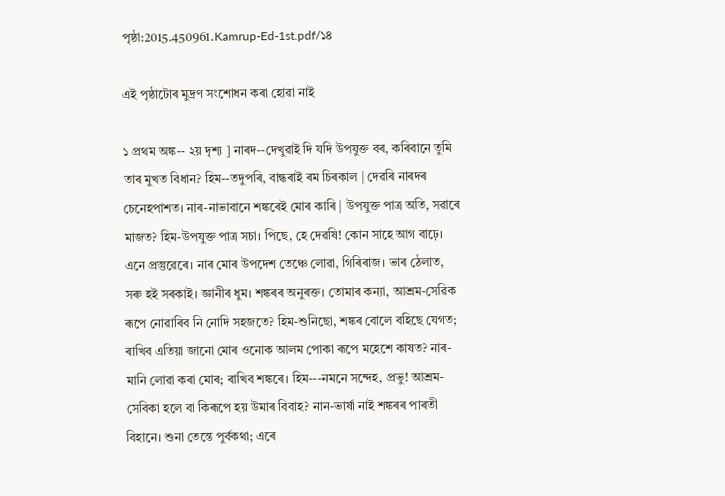পৃষ্ঠা:2015.450961.Kamrup-Ed-1st.pdf/১৪

এই পৃষ্ঠাটোৰ মুদ্ৰণ সংশোধন কৰা হোৱা নাই

১ প্ৰথম অঙ্ক-- ২য় দৃশ্য ] নাৰদ--দেখুৱাই দি যদি উপযুক্ত বৰ, কৰিবানে তুমি তাৰ মুখত বিধান? হিম--তদুপৰি, বান্ধৰাই ৰম চিৰকাল | দেৱৰি নাৰদৰ চেনেহপাশত। নাৰ-নাভাবানে শঙ্কৰেই মোৰ কাৰি | উপযুক্ত পাত্ৰ অতি, সৱাৰে মাজত? হিম-উপযুক্ত পাত্ৰ সচা। পিছে, হে দেৱষি! কোন সাহে আগ বাঢ়ে। এনে প্ৰস্তুৱেৰে। নাৰ মোৰ উপদেশ তেঞ্চে লোৱা, গিৰিৰাজ। ভাৰ ঠেলাত, সৰু হই সৰকাই। জ্ঞানীৰ ধুম। শঙ্কৰৰ অনুৰক্ত। তোমাৰ কন্যা, আশ্ৰম-সেৱিক ৰূপে নোৱাৰিব নি নোদি সহজতে? হিম-শুনিছো, শঙ্কৰ বোলে বহিছে যেগত; ৰাখিব এতিয়া জানো মোৰ ওনোক আলম পোকা ৰূপে মহেশে কাষত? নাৰ-মানি লোৱা কৰা মোৰ; ৰাখিব শঙ্কৰে। হিম---নমনে সন্দেহ, প্ৰভু! আশ্ৰম-সেবিকা হলে বা কিৰূপে হয় উমাৰ বিবাহ? নান-ভাৰ্ষা নাই শঙ্কৰৰ পাৰতী বিহানে। শুনা তেন্তে পুৰ্বকথা; এৰে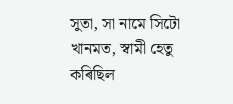সুতা, সা নামে সিটো খানমত, স্বামী হেতু কৰিছিল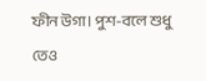ফীন উগা। পুশ-বলে শুধু তেও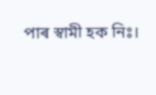পাৰ স্বামী হক নিঃ।